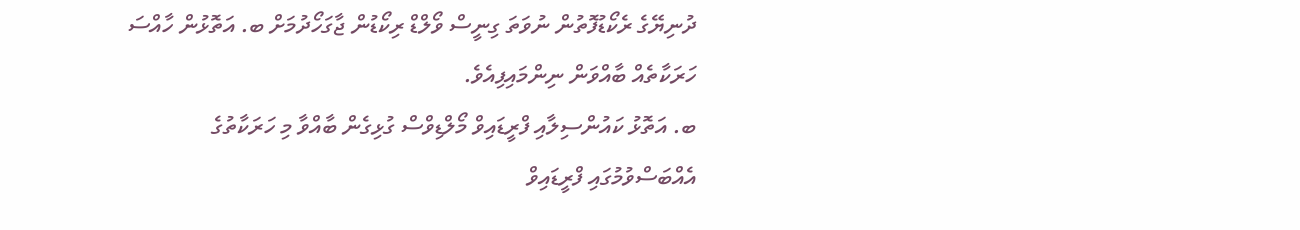ދުނިޔޭގެ ރެކޯޑުފޮތުން ނުވަތަ ގިނީސް ވޯލްޑް ރިކޯޑުން ޖާގަހޯދުމަށް ބ. އަތޮޅުން ހާއްސަ ހަރަކާތެއް ބާއްވަން ނިންމައިފިއެވެ.
ބ. އަތޮޅު ކައުންސިލާއި ފްރީޑައިވް މޯލްޑިވްސް ގުޅިގެން ބާއްވާ މި ހަރަކާތުގެ އެއްބަސްވުމުގައި ފްރީޑައިވް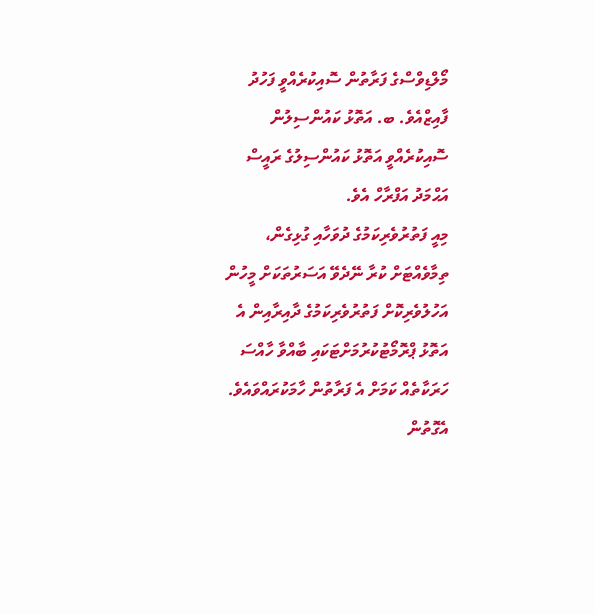މޯލްޑިވްސްގެ ފަރާތުން ސޮއިކުރެއްވީ ފަހުދު ފާއިޒްއެވެ. ބ. އަތޮޅު ކައުންސިލުން ސޮއިކުރެއްވީ އަތޮޅު ކައުންސިލުގެ ރައީސް އަޙްމަދު އަފްރާހް އެވެ.
މިއީ ފަތުރުވެރިކަމުގެ ދުވަހާއި ގުޅިގެން، ތިމާވެއްޓަށް ކުރާ ނޭދެވޭ އަސަރުތަކަށް މީހުން އަހުލުވެރިކޮށް ފަތުރުވެރިކަމުގެ ދާއިރާއިން އެ އަތޮޅު ޕްރޮމޯޓުކުރުމަށްޓަކައި ބާއްވާ ހާއްސަ ހަރަކާތެއް ކަމަށް އެ ފަރާތުން ހާމަކުރައްވައެވެ.
އެގޮތުން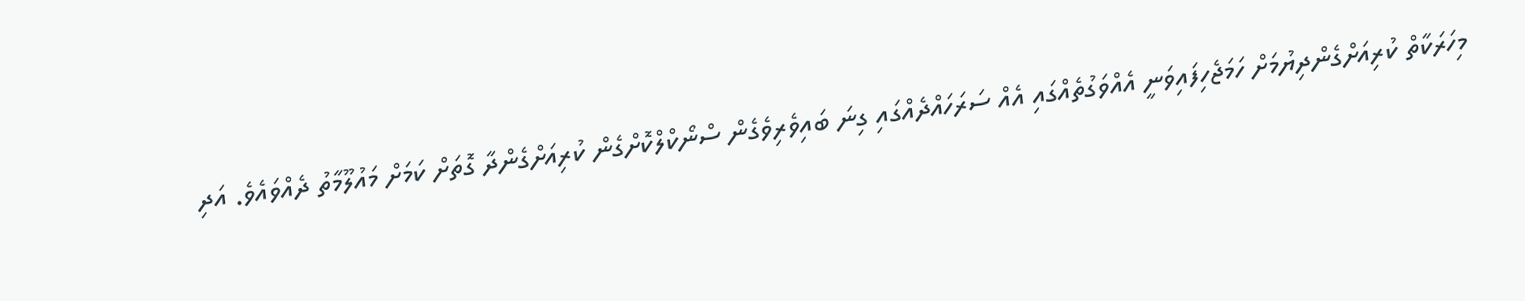މިހަރަކާތް ކުރިއަށްގެންދިޔުމަށް ހަމަޖެހިފައިވަނީ އެއްވަގުތެއްގައި އެއް ސަރަހައްދެއްގައި ގިނަ ބައިވެރިވެގެން ސްނޯކްލްކޮށްގެން ކުރިއަށްގެންދާ ގޮތަށް ކަމަށް މައުލޫމާތު ދެއްވައެވެ. އަދި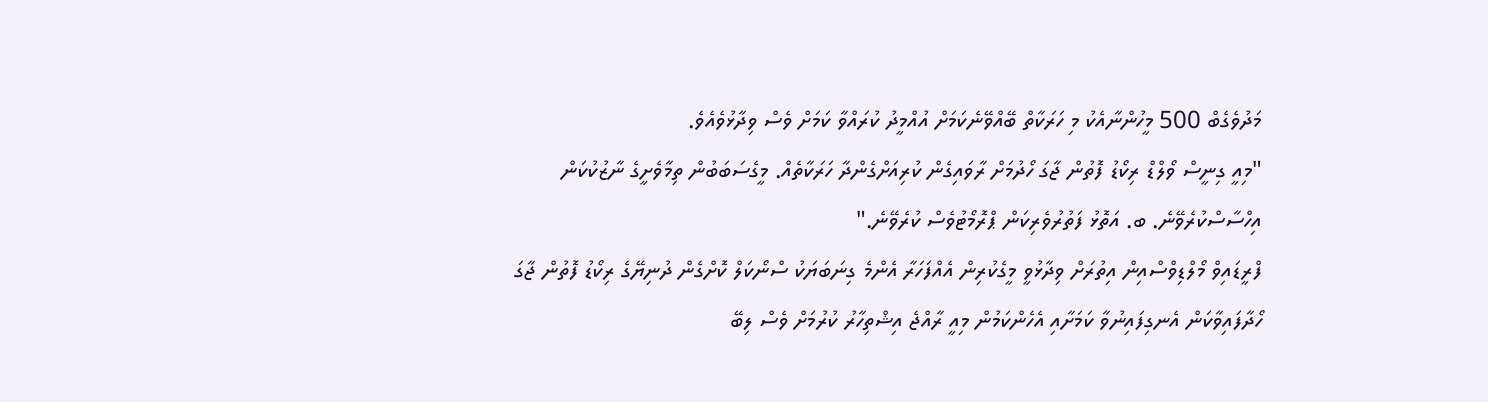މަދުވެގެބް 500 މީހުންނާއެކު މި ހަރަކާތް ބޭއްވޭނެކަމަށް އުއްމީދު ކުރައްވާ ކަމަށް ވެސް ވިދާޅުވެއެވެ.
"މިއީ ގިނީސް ވޯލްޑް ރިކޯޑު ފޮތުން ޖާގަ ހޯދުމަށް ރާވައިގެން ކުރިއަށްގެންދާ ހަރަކާތެއް. މީގެސަބަބުން ތިމާވެށީގެ ނާޒުކުކަން އިހްސާސްކުރެވޭނެ. ބ. އަތޮޅު ފަތުރުވެރިކަން ޕްރޮމޯޓުވެސް ކުރެވޭނެ."
ފްރީޑައިވް މޯލްޑިވްސްއިން އިތުރަށް ވިދާޅުވީ މީގެކުރިން އެއްފަހަރާ އެންމެ ގިނަބަޔަކު ސްނޯކަލް ކޮށްގެން ދުނިޔޭގެ ރިކޯޑު ފޮތުން ޖާގަ ހޯދާފައިވާކަން އެނގިފައިނުވާ ކަމަށާއި އެހެންކަމުން މިއީ ރާއްޖެ އިޝްތިހާރު ކުރުމަށް ވެސް ލިބޭ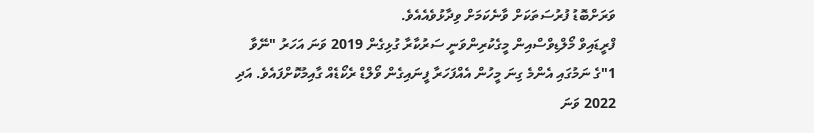ވަރަށްބޮޑު ފުރުސަތަކަށް ވާނެކަމަށް ވިދާޅުވެއެއެވެ.
ފްރީޑައިވް މޯލްޑިވްސްއިން މީގެކުރިންވަނީ ސަރުކާރާ ގުޅިގެން 2019 ވަނަ އަހަރު "ނޭވާ 1"ގެ ނަމުގައި އެންމެ ގިނަ މީހުން އެއްފަހަރާ ފީނައިގެން ވޯލްޑް ރެކޯޑެއް ގާއިމުކޮށްފައެވެ. އަދި 2022 ވަނަ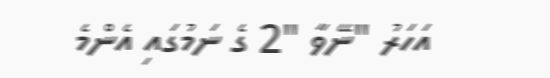އަހަރު "ނޭވާ "2 ގެ ނަމުގައި އެންމެ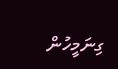ގިނަމީހުން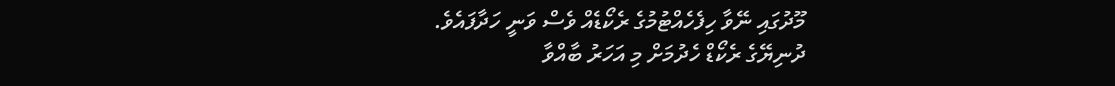މޫދުގައި ނޭވާ ހިފެހެއްޓުމުގެ ރެކޯޑެއް ވެސް ވަނީ ހަދާފައެވެ.
ދުނިޔޭގެ ރެކޯޑް ހެދުމަށް މި އަހަރު ބާއްވާ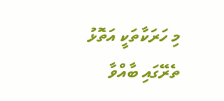މި ހަރަކާތަކީ އަތޮޅު ތެރޭގައި ބާއްވާ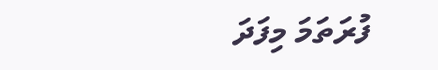ފުރަތަމަ މިފަދަ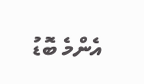އެންމެ ބޮޑު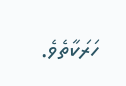ހަރަކާތެވެ.